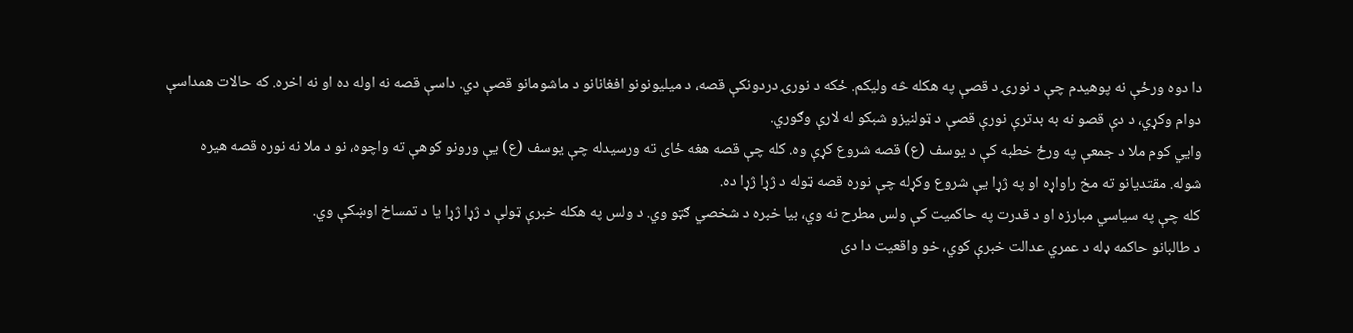دا دوه ورځې نه پوهیدم چې د نورۍ د قصې په هکله څه ولیکم. ځکه د نورۍ دردونکې قصه، د میلیونونو افغانانو د ماشومانو قصې دي. داسې قصه نه اوله ده او نه اخره. که حالات همداسې دوام وکړي، د دې قصو نه به بدترې نورې قصې د ټولنیزو شبکو له لارې وګوري.
وایي کوم ملا د جمعې په ورځ خطبه کې د یوسف (ع) قصه شروع کړې وه. کله چې قصه هغه ځای ته ورسیدله چې یوسف (ع) یې ورونو کوهې ته واچوه، نو د ملا نه نوره قصه هیره شوله. مقتدیانو ته مخ راواړه او په ژړا یې شروع وکړله چې نوره قصه ټوله د ژړا ژړا ده.
کله چې په سیاسي مبارزه او د قدرت په حاکمیت کې ولس مطرح نه وي، بیا خبره د شخصي ګټو وي. د ولس په هکله خبرې ټولې د ژړا ژړا یا د تمساخ اوښکې وي.
د طالبانو حاکمه ډله د عمري عدالت خبرې کوي، خو واقعیت دا دی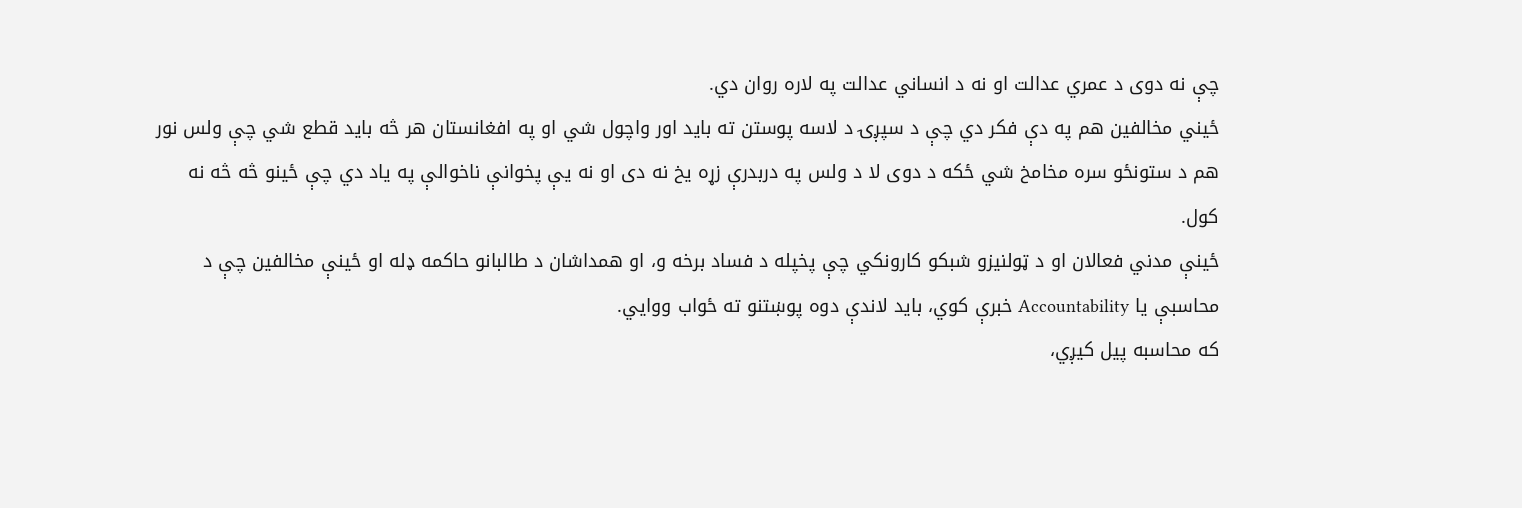چې نه دوی د عمري عدالت او نه د انساني عدالت په لاره روان دي.
ځیني مخالفین هم په دې فکر دي چې د سپږۍ د لاسه پوستن ته باید اور واچول شي او په افغانستان هر څه باید قطع شي چې ولس نور هم د ستونځو سره مخامخ شي ځکه د دوی لا د ولس په دربدرې زړه یخ نه دی او نه یې پخوانې ناخوالې په یاد دي چې ځینو څه څه نه کول.
ځینې مدني فعالان او د ټولنیزو شبکو کارونکي چې پخپله د فساد برخه و، او همداشان د طالبانو حاکمه ډله او ځینې مخالفین چې د محاسبې یا Accountability خبرې کوي، باید لاندې دوه پوښتنو ته ځواب ووایي.
که محاسبه پیل کیږي،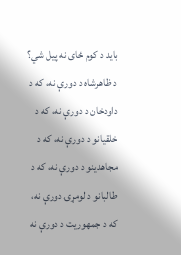باید د کوم ځای نه پیل شي؟ د ظاهرشاه د دورې نه، که د داودخان د دورې نه، که د خلقیانو د دورې نه، که د مجاهدینو د دورې نه، که د طالبانو د لومړۍ دورې نه، که د جمهوریت د دورې نه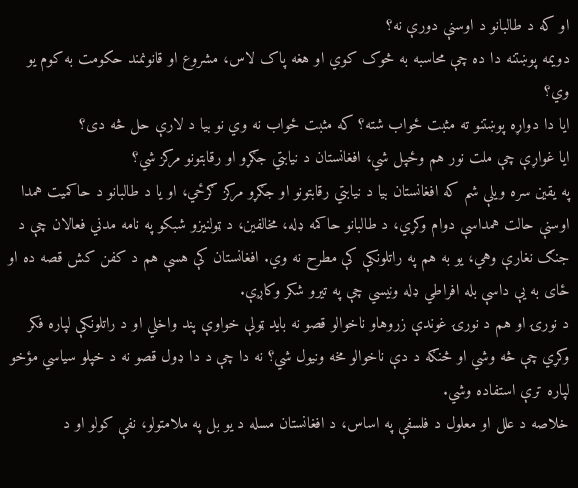او که د طالبانو د اوسنې دورې نه؟
دویمه پوښتنه دا ده چې محاسبه به څوک کوي او هغه پاک لاس، مشروع او قانونمند حکومت به کوم یو وي؟
ایا دا دواړه پوښتنو ته مثبت ځواب شته؟ که مثبت ځواب نه وي نو بیا د لارې حل څه دی؟
ایا غواړې چې ملت نور هم وځپل شي، افغانستان د نیابتي جګړو او رقابتونو مرکز شي؟
په یقین سره ویلې شم که افغانستان بیا د نیابتي رقابتونو او جګړو مرکز ګرځي، او یا د طالبانو د حاکمیت همدا اوسنې حالت همداسې دوام وکړي، د طالبانو حاکمه ډله، مخالفین، د ټولنیزو شبکو په نامه مدني فعالان چې د جنګ نغارې وهي، یو به هم په راتلونکې کې مطرح نه وي. افغانستان کې هسې هم د کفن کش قصه ده او ځای به یې داسې بله افراطي ډله ونیسي چې په تیرو شکر وکاږې.
د نورۍ او هم د نورۍ غوندې زروهاو ناخوالو قصو نه باید ټولې خواوې پند واخلي او د راتلونکې لپاره فکر وکړي چې څه وشي او څنګه د دې ناخوالو مخه ونیول شي؟ نه دا چې د دا ډول قصو نه د خپلو سیاسي مؤخو لپاره ترې استفاده وشي.
خلاصه د علل او معلول د فلسفې په اساس، د افغانستان مسله د یو بل په ملامتولو، نفې کولو او د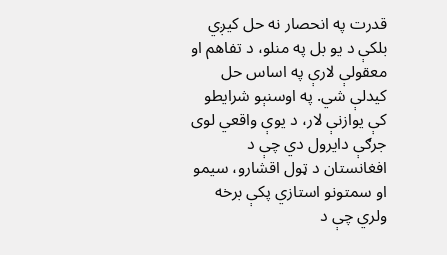قدرت په انحصار نه حل کیږي بلکې د یو بل په منلو، د تفاهم او معقولې لارې په اساس حل کیدلې شي. په اوسنېو شرایطو کې یوازنې لار، د یوې واقعي لوی جرګې دايرول دي چې د افغانستان د ټول اقشارو، سیمو او سمتونو استازي پکې برخه ولري چې د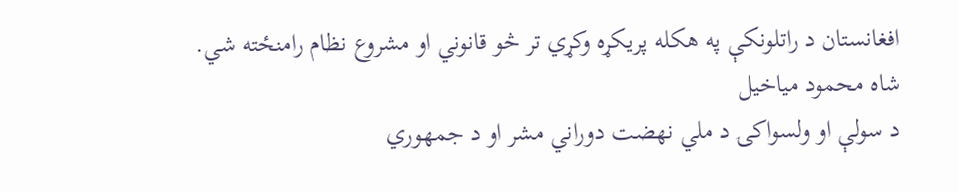افغانستان د راتلونکې په هکله پریکړه وکړي تر څو قانوني او مشروع نظام رامنځته شي.
شاه محمود میاخیل
د سولې او ولسواکۍ د ملي نهضت دوراني مشر او د جمهوري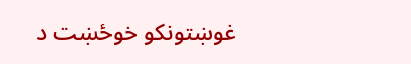غوښتونکو خوځښت د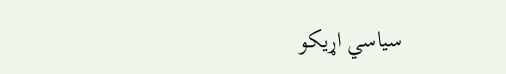سیاسي اړیکو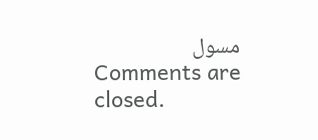مسول
Comments are closed.